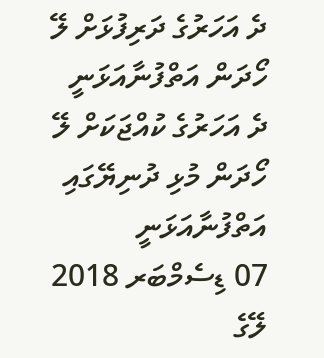ދެ އަހަރުގެ ދަރިފުޅަށް ލޭ ހޯދަން އަތްފުނާއަޅަނީ
ދެ އަހަރުގެ ކުއްޖަކަށް ލޭ ހޯދަން މުޅި ދުނިޔޭގައި އަތްފުނާއަޅަނީ
07 ޑިސެމްބަރ 2018
ލޭގެ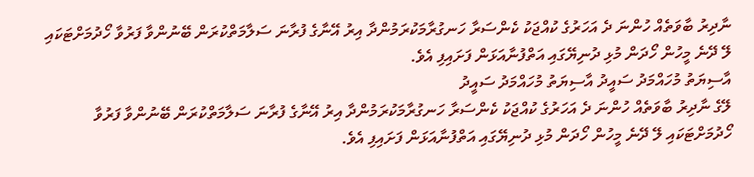ނާދިރު ބާވަތެއް ހުންނަ ދެ އަހަރުގެ ކުއްޖަކު ކެންސަރާ ހަނގުރާމަކުރަމުންދާ އިރު އޭނާގެ ފުރާނަ ސަލާމަތްކުރަން ބޭނުންވާ ފަރުވާ ހޯދުމަށްޓަކައި ލޭ ދޭނެ މީހުން ހޯދަން މުޅި ދުނިޔޭގައި އަތްފުނާއަޅަން ފަށައިފި އެވެ.
އާސިޔަތު މުހައްމަދު ސައީދު އާސިޔަތު މުހައްމަދު ސައީދު
ލޭގެ ނާދިރު ބާވަތެއް ހުންނަ ދެ އަހަރުގެ ކުއްޖަކު ކެންސަރާ ހަނގުރާމަކުރަމުންދާ އިރު އޭނާގެ ފުރާނަ ސަލާމަތްކުރަން ބޭނުންވާ ފަރުވާ ހޯދުމަށްޓަކައި ލޭ ދޭނެ މީހުން ހޯދަން މުޅި ދުނިޔޭގައި އަތްފުނާއަޅަން ފަށައިފި އެވެ.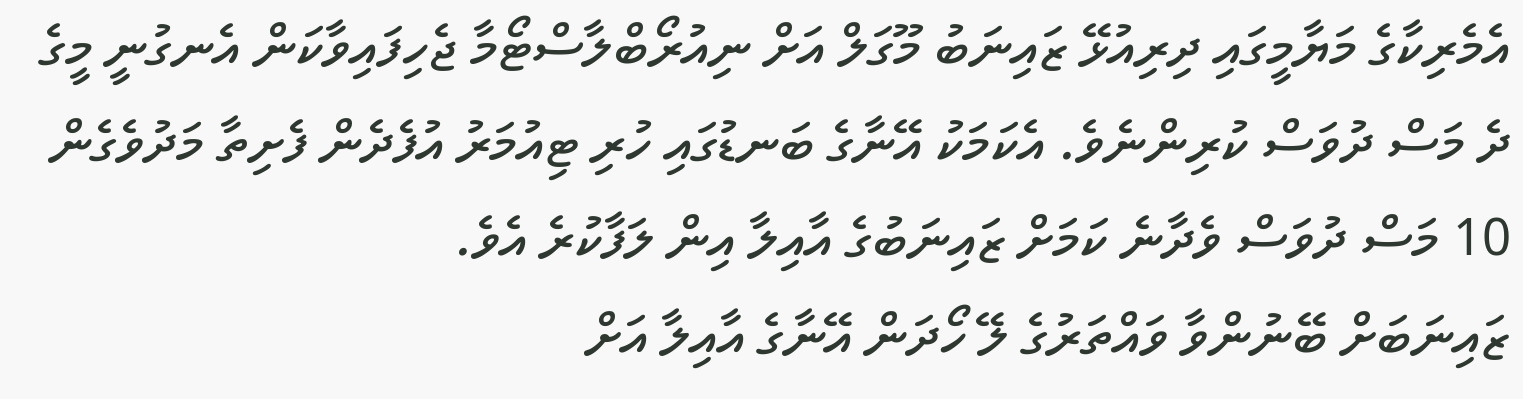އެމެރިކާގެ މަޔާމީގައި ދިރިއުޅޭ ޒައިނަބު މޫގަލް އަށް ނިއުރޯބްލާސްޓޯމާ ޖެހިފައިވާކަން އެނގުނީ މީގެ ދެ މަސް ދުވަސް ކުރިންނެވެ. އެކަމަކު އޭނާގެ ބަނޑުގައި ހުރި ޓިއުމަރު އުފެދެން ފެށިތާ މަދުވެގެން 10 މަސް ދުވަސް ވެދާނެ ކަމަށް ޒައިނަބުގެ އާއިލާ އިން ލަފާކުރެ އެވެ.
ޒައިނަބަށް ބޭނުންވާ ވައްތަރުގެ ލޭ ހޯދަން އޭނާގެ އާއިލާ އަށް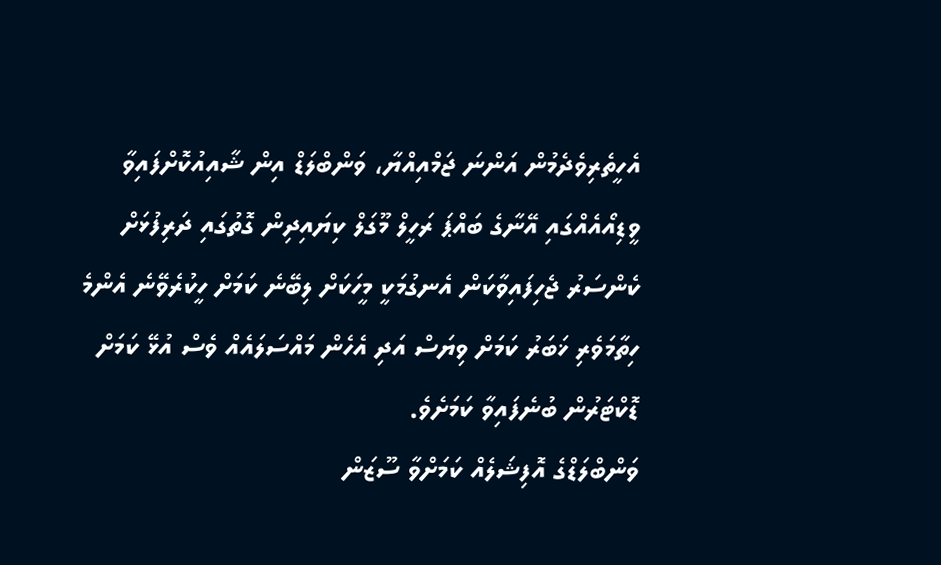އެހީތެރިވެދެމުން އަންނަ ޖަމްއިއްޔާ، ވަންބްލަޑް އިން ޝާއިއުކޮށްފައިވާ ވީޑިއޯއެއްގައި އޭނާގެ ބައްޕަ ރަހީލް މޫގަލް ކިޔައިދިން ގޮތުގައި ދަރިފުޅަށް ކެންސަރު ޖެހިފައިވާކަން އެނގުމަކީ މީހަކަށް ލިބޭނެ ކަމަށް ހީކުރެވޭނެ އެންމެ ހިތާމަވެރި ޚަބަރު ކަމަށް ވިޔަސް އަދި އެހެން މައްސަލައެއް ވެސް އުޅޭ ކަމަށް ޑޮކްޓަރުން ބުނެފައިވާ ކަމަށެވެ.
ވަންބްލަޑްގެ އޮފިޝަލެއް ކަމަށްވާ ސޫޒަން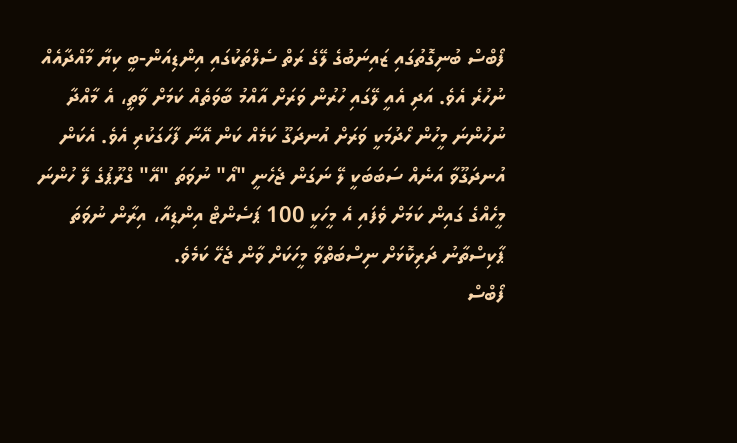ފޯބްސް ބުނިގޮތުގައި ޒައިނަބުގެ ލޭގެ ރަތް ސެލްތަކުގައި އިންޑިއަން-ބީ ކިޔާ މާއްދާއެއް ނުހުރެ އެވެ. އަދި އެއީ ލޭގައި ހުރުން ވަރަށް އާއްމު ބާވަތެއް ކަމަށް ވާތީ، އެ މާއްދާ ނުހުންނަ މީހުން ހޯދުމަކީ ވަރަށް އުނދަގޫ ކަމެއް ކަން އޭނާ ފާހަގަކުރި އެވެ. އެކަން އުނދަގޫވާ އަނެއް ސަބަބަކީ ލޭ ނަގަން ޖެހެނީ "އޯ" ނުވަތަ "އޭ" ގްރޫޕުގެ ލޭ ހުންނަ މީހެއްގެ ގައިން ކަމަށް ވެފައި އެ މީހަކީ 100 ޕަސެންޓް އިންޑިއާ، އިރާން ނުވަތަ ޕާކިސްތާނު ދަރިކޮޅަށް ނިސްބަތްވާ މީހަކަށް ވާން ޖެހޭ ކަމެވެ.
ފޯބްސް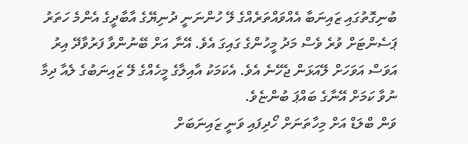ބުނިގޮތުގައި ޒައިނަބާ އެއްވައްތަރެއްގެ ލޭ ހުންނަނީ ދުނިޔޭގެ އާބާދީގެ އެންމެ ހަތަރު ޕަސެންޓަށް ވުރެ ވެސް މަދު މީހުންގެ ގައިގަ އެވެ. އޭނާ އަށް ބޭނުންވާ ފަރުވާދޭ އިރު އަވަސް އަވަހަށް ލޭއަޅަން ޖެހޭނެ އެވެ. އެކަމަކު އާއިލާގެ މީހެއްގެ ލޭ ޒައިނަބުގެ ލެއާ ދިމާ ނުވާ ކަމަށް އޭނާގެ ބައްޕަ ބުންޏެވެ.
ވަން ބްލަޑް އަށް މިހާތަނަށް ހޯދިފައި ވަނީ ޒައިނަބަށް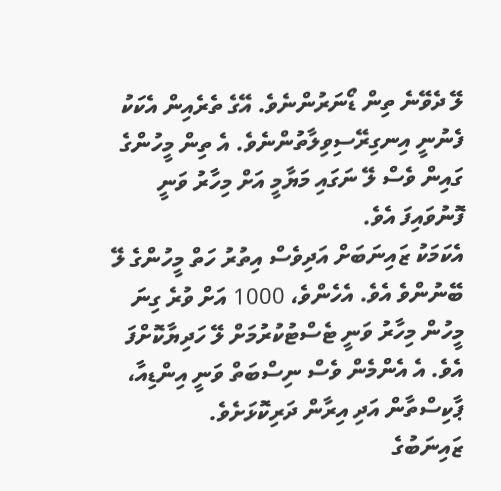ލޭ ދެވޭނެ ތިން ޑޯނަރުންނެވެ. އޭގެ ތެރެއިން އެކަކު ފެނުނީ އިނގިރޭސިވިލާތުންނެވެ. އެ ތިން މީހުންގެ ގައިން ވެސް ލޭ ނަގައި މަޔާމީ އަށް މިހާރު ވަނީ ފޮނުވައިފަ އެވެ.
އެކަމަކު ޒައިނަބަށް އަދިވެސް އިތުރު ހަތް މީހުންގެ ލޭ ބޭނުންވެ އެވެ. އެހެންވެ، 1000 އަށް ވުރެ ގިނަ މީހުން މިހާރު ވަނީ ޓެސްޓުކުރުމަށް ލޭ ހަދިޔާކޮށްފަ އެވެ. އެ އެންމެން ވެސް ނިސްބަތް ވަނީ އިންޑިއާ، ޕާކިސްތާން އަދި އިރާން ދަރިކޮޅަށެވެ.
ޒައިނަބުގެ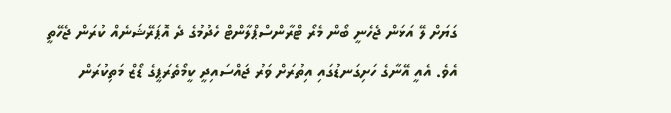ގަޔަށް ލޭ އަޅަން ޖެހެނީ ބޯން މެރޯ ޓްރާންސްޕްލާންޓް ހެދުމުގެ ދެ އޮޕަރޭޝަނެއް ކުރަން ޖެހޭތީ އެވެ. އެއީ އޭނާގެ ހަށިގަނޑުގައި އިތުރަށް ވަރު ޖައްސައިދީ ކީމޯތެރަޕީގެ ޑޯޒް މަތިކުރަން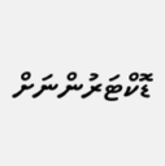ޑޮކްޓަރުންނަށް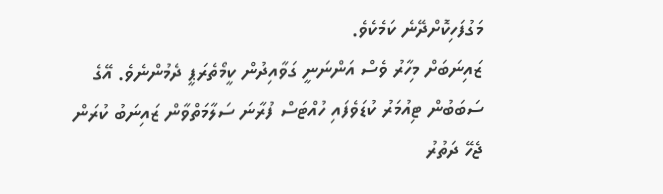މަގުފަހިކޮށްދޭނެ ކަމެކެވެ.
ޒައިނަބަށް މިހާރު ވެސް އަންނަނީ ގަވާއިދުން ކީމޯތެރަޕީ ދެމުންނެވެ. އޭގެ ސަބަބުން ޓިއުމަރު ކުޑަވެފައި ހުއްޓަސް ފުރާނަ ސަލާމަތްވާން ޒައިނަބު ކުރަން ޖެހޭ ދަތުރު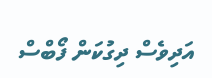އަދިވެސް ދިގުކަން ފޯބްސް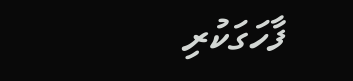ފާހަގަކުރި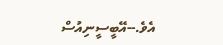އެވެ.--އޭބީސީނިއުސް